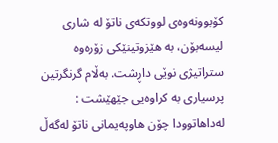کۆبوونەوەی لووتکەی ناتۆ لە شاری لیسەبۆن، بە هێزوتینێکی زۆرەوە ستراتیژی نوێی داڕشت. بەڵام گرنگرتین پرسیاری بە کراوەیی جێهێشت : لەداهاتوودا چۆن هاوپەیمانی ناتۆ لەگەڵ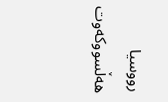رووسیا هەڵسووکەوت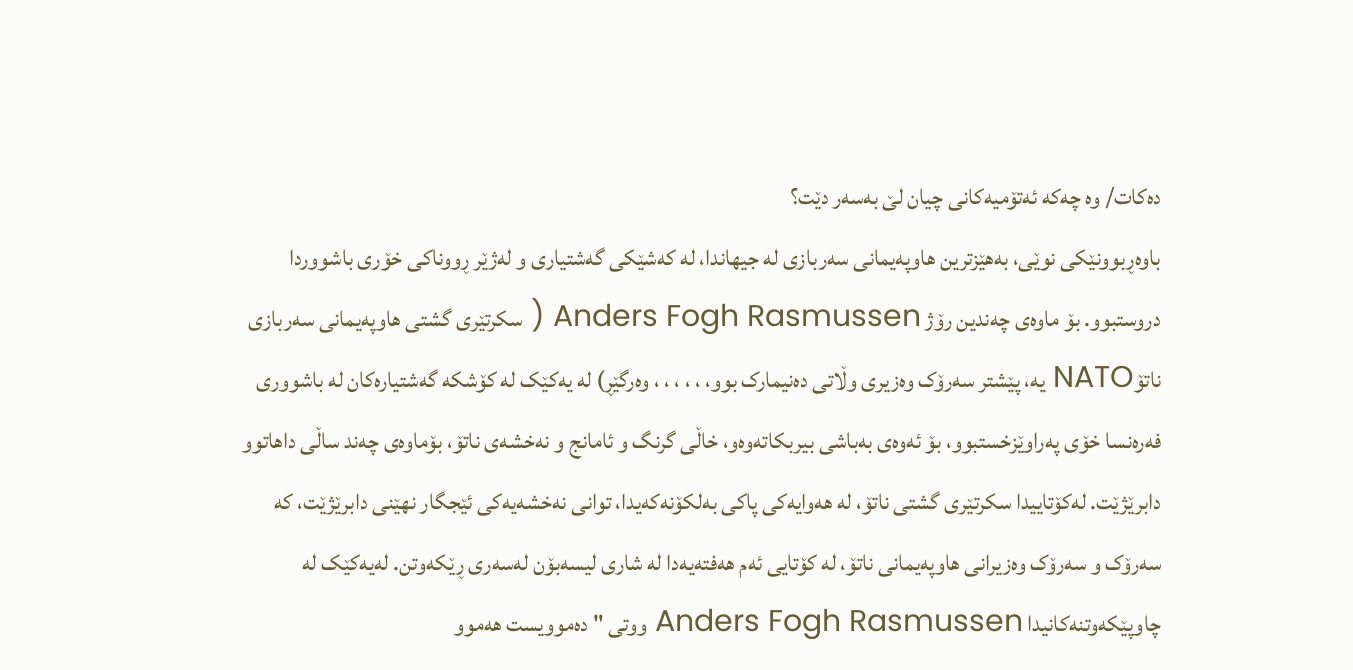دەکات/ وە چەکە ئەتۆمیەکانی چیان لێ بەسەر دێت؟
باوەڕبوونێکی نوێی، بەهێزترین هاوپەیمانی سەربازی لە جیهاندا، لە کەشێکی گەشتیاری و لەژێر ڕووناکی خۆری باشووردا دروستبوو. بۆ ماوەی چەندین رۆژ Anders Fogh Rasmussen ( سکرتێری گشتی هاوپەیمانی سەربازی ناتۆNATO یە، پێشتر سەرۆک وەزیری وڵاتی دەنیمارک بوو، ، ، ، ، ، وەرگێڕ) لە یەکێک لە کۆشکە گەشتیارەکان لە باشووری فەرەنسا خۆی پەراوێزخستبوو، بۆ ئەوەی بەباشی بیربکاتەوەو، خاڵی گرنگ و ئامانج و نەخشەی ناتۆ، بۆماوەی چەند ساڵی داهاتوو دابرێژێت. لەکۆتاییدا سکرتێری گشتی ناتۆ، لە هەوایەکی پاکی بەلکۆنەکەیدا، توانی نەخشەیەکی ئێجگار نهێنی دابرێژێت، کە سەرۆک و سەرۆک وەزیرانی هاوپەیمانی ناتۆ، لە کۆتایی ئەم هەفتەیەدا لە شاری لیسەبۆن لەسەری ڕێکەوتن. لەیەکێک لە چاوپێکەوتنەکانیدا Anders Fogh Rasmussen ووتی " دەموویست هەموو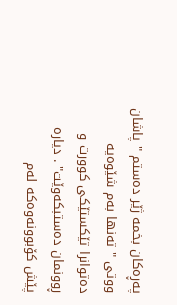پەڕەکان بخمە ژێر دەستم " پاشان ووتی " تەنها بەم شێوەیە دەتوانرا تێکستێکی کوورت و ڕوونمان دەستبکەوێت" . دیارە پێش کۆبوونەوەکە لەم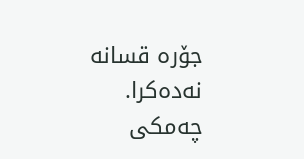جۆرە قسانە نەدەکرا. چەمکی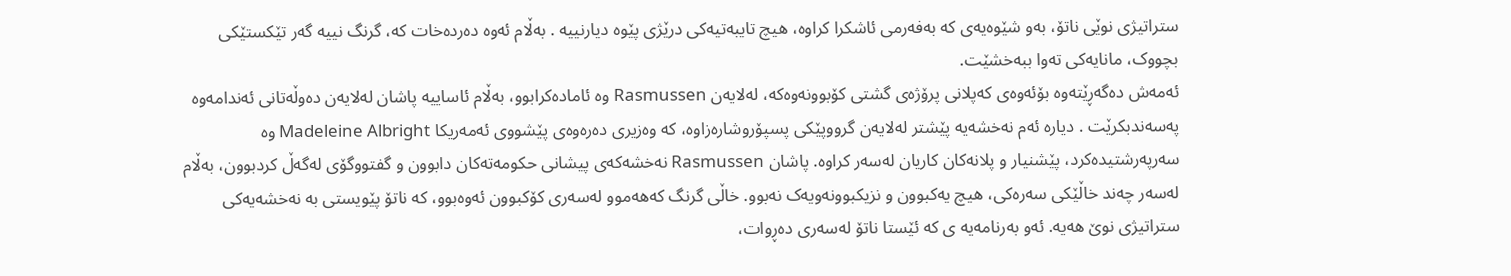ستراتیژی نوێی ناتۆ، بەو شێوەیەی کە بەفەرمی ئاشكرا کراوە، هیچ تایبەتیەکی درێژی پێوە دیارنییه . بەڵام ئەوە دەردەخات کە، گرنگ نییه گەر تێکستێکی بچووک، مانایەکی تەوا ببەخشێت.
ئەمەش دەگەڕێتەوە بۆئەوەی کەپلانی پرۆژەی گشتی کۆبوونەوەکە، لەلایەن Rasmussen وە ئامادەکرابوو، بەڵام ئاساییە پاشان لەلایەن دەوڵەتانی ئەندامەوە پەسەندبکرێت . دیارە ئەم نەخشەیە پێشتر لەلایەن گرووپێکی پسپۆروشارەزاوە، کە وەزیری دەرەوەی پێشووی ئەمەریکا Madeleine Albright وە سەرپەرشتیدەکرد، پێشنیار و پلانەکان کاریان لەسەر کراوە. پاشان Rasmussen نەخشەکەی پیشانی حکومەتەکان دابوون و گفتووگۆی لەگەڵ کردبوون، بەڵام لەسەر چەند خاڵێکی سەرەکی، هیچ یەکبوون و نزیکبوونەویەک نەبوو. خاڵی گرنگ کەهەموو لەسەری کۆکبوون ئەوەبوو، کە ناتۆ پێویستی بە نەخشەیەکی ستراتیژی نوێ هەیە. ئەو بەرنامەیە ی کە ئێستا ناتۆ لەسەری دەڕوات،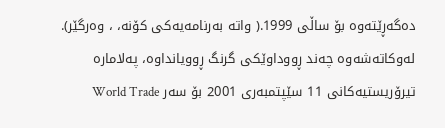دەگەڕێتەوە بۆ ساڵی 1999.( واتە بەرنامەیەکی کۆنە، ، وەرگێر). لەوکاتەشەوە چەند ڕووداوێکی گرنگ ڕوویانداوە، پەلامارە تیرۆریستیەکانی 11 سێپتمبەری 2001 بۆ سەر World Trade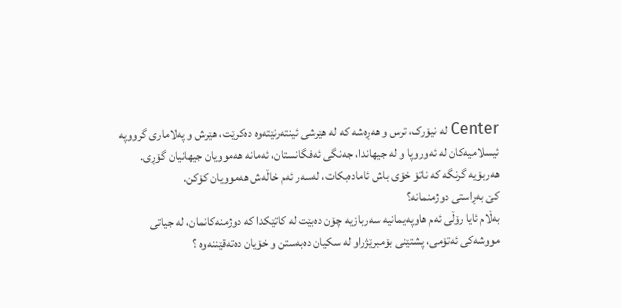Center لە نیۆرک، ترس و هەڕەشە کە لە هێرشی ئینتەرنێتەوە دەکرێت، هێرش و پەلاماری گرووپە ئیسلامیەکان لە ئەوروپا و لە جیهاندا، جەنگی ئەفگانستان، ئەمانە هەموویان جیهانیان گۆڕی. هەربۆیە گرنگە کە ناتۆ خۆی باش ئامادەبکات، لەسەر ئەم خاڵەش هەموویان کۆکن.
کێ بەڕاستی دوژمنمانە؟
بەڵام ئایا رۆڵی ئەم هاوپەیمانیە سەربازیە چۆن دەبێت لە کاتێکدا کە دوژمنەکانمان، لە جیاتی مووشەکی ئەتۆمی، پشتێنی بۆمبرێژراو لە سکیان دەبەستن و خۆیان دەتەقێننەوە ؟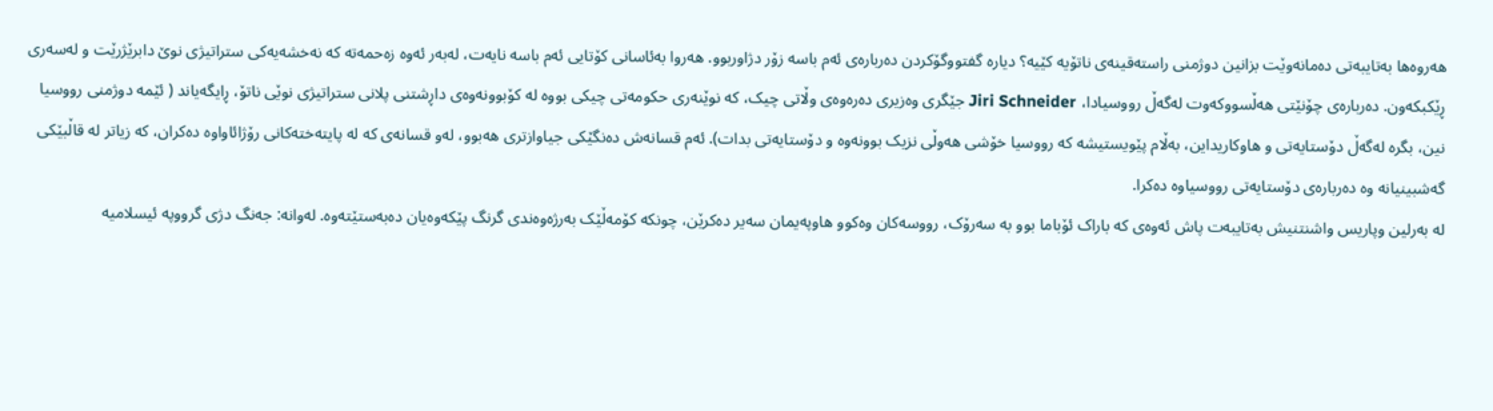هەروەها بەتایبەتی دەمانەوێت بزانین دوژمنی راستەقینەی ناتۆیە کێیە؟ دیارە گفتووگۆکردن دەربارەی ئەم باسە زۆر دژاوربوو. هەروا بەئاسانی کۆتایی ئەم باسە نایەت، لەبەر ئەوە زەحمەتە کە نەخشەیەکی ستراتیژی نوێ دابرێژرێت و لەسەری ڕێکبکەون. دەربارەی چۆنێتی هەڵسووکەوت لەگەڵ رووسیادا، Jiri Schneider جێگری وەزیری دەرەوەی وڵاتی چیک، کە نوێنەری حکومەتی چیکی بووە لە کۆبوونەوەی داڕشتنی پلانی ستراتیژی نوێی ناتۆ، ڕایگەیاند ( ئێمە دوژمنی رووسیا نین، بگرە لەگەڵ دۆستایەتی و هاوکاریداین، بەڵام پێویستیشە کە رووسیا خۆشی هەوڵی نزیک بوونەوە و دۆستایەتی بدات). ئەم قسانەش دەنگێکی جیاوازتری هەبوو، لەو قسانەی کە لە پایتەختەکانی رۆژائاواوە دەکران، کە زیاتر لە قاڵبێکی گەشبینیانە وە دەربارەی دۆستایەتی رووسیاوە دەکرا.
لە بەرلین وپاریس واشنتنیش بەتایبەت پاش ئەوەی کە باراک ئۆباما بوو بە سەرۆک، رووسەکان وەکوو هاوپەیمان سەیر دەکرێن، چونکە کۆمەڵێک بەرژەوەندی گرنگ پێکەوەیان دەبەستێتەوە. لەوانە: جەنگ دژی گرووپە ئیسلامیە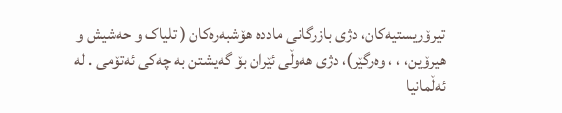تیرۆریستیەکان، دژی بازرگانی ماددە هۆشبەرەکان ( تلیاک و حەشیش و هیرۆین، ، ، وەرگێر)، دژی هەوڵی ئێران بۆ گەیشتن بە چەکی ئەتۆمی . لە ئەڵمانیا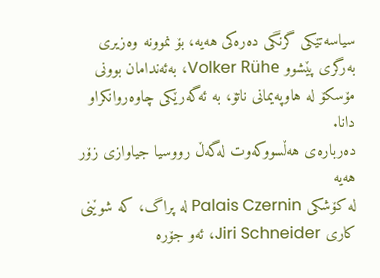سیاسەتێکی گرنگی دەرەکی هەیە، بۆ نموونە وەزیری بەرگری پێشوو Volker Rühe، بەئەندامان بوونی مۆسکۆ لە هاوپەیمانی ناتۆ، بە ئەگەرێکی چاوەروانکراو دانا.
دەربارەی هەڵسووکەوت لەگەڵ رووسیا جیاوازی زۆر هەیە
لە کۆشکی Palais Czernin لە پراگ، کە شوێنی کاری Jiri Schneider، ئەو جۆرە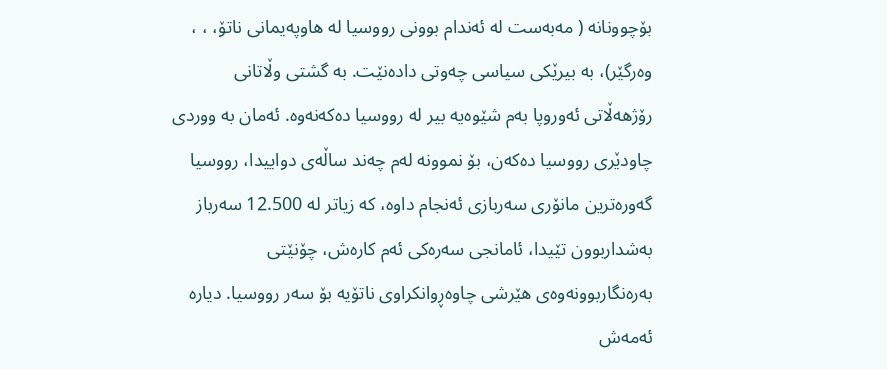بۆچوونانە ( مەبەست لە ئەندام بوونی رووسیا لە هاوپەیمانی ناتۆ، ، ، وەرگێر)، بە بیرێکی سیاسی چەوتی دادەنێت. بە گشتی وڵاتانی رۆژهەڵاتی ئەوروپا بەم شێوەیە بیر لە رووسیا دەکەنەوە. ئەمان بە ووردی چاودێری رووسیا دەکەن، بۆ نموونە لەم چەند ساڵەی دواییدا، رووسیا گەورەترین مانۆری سەربازی ئەنجام داوە، کە زیاتر لە 12.500 سەرباز بەشداربوون تێیدا، ئامانجی سەرەکی ئەم کارەش، چۆنێتی بەرەنگاربوونەوەی هێرشی چاوەڕوانکراوی ناتۆیە بۆ سەر رووسیا. دیارە ئەمەش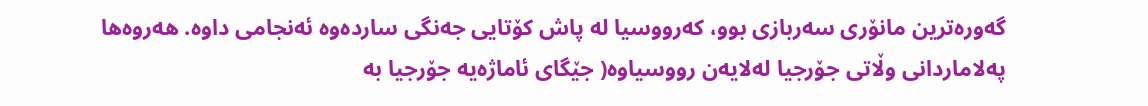گەورەترین مانۆری سەربازی بوو، کەرووسیا لە پاش کۆتایی جەنگی ساردەوە ئەنجامی داوە. هەروەها پەلاماردانی وڵاتی جۆرجیا لەلایەن رووسیاوە( جێگای ئاماژەیە جۆرجیا بە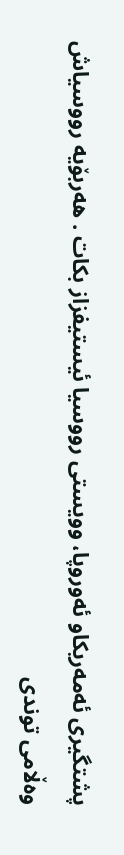پشتگیری ئەمەریکاو ئەوروپا، وویستی رووسیا ئیستیفزاز بکات . هەربۆیە رووسیاش وەڵامی توندی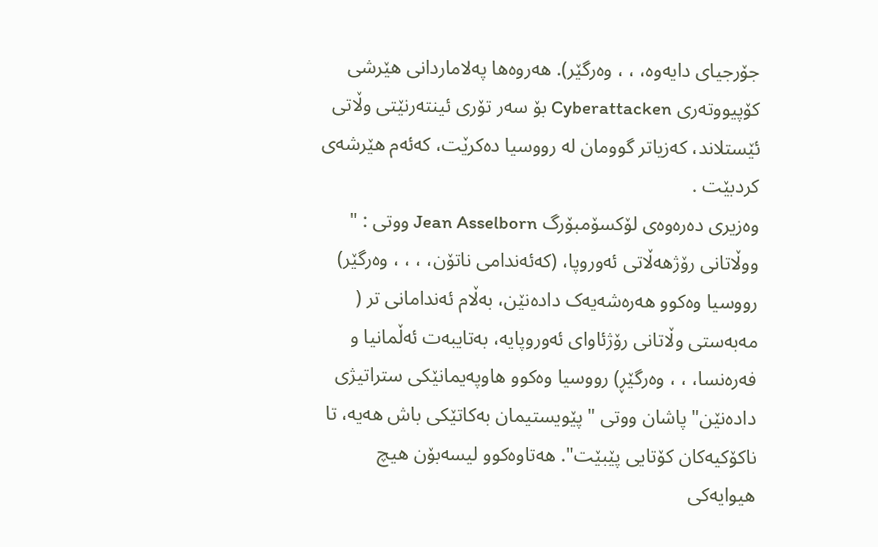جۆرجیای دایەوە، ، ، وەرگێر). هەروەها پەلاماردانی هێرشی کۆپیووتەری Cyberattacken بۆ سەر تۆری ئینتەرنێتی وڵاتی ئێستلاند، کەزیاتر گوومان لە رووسیا دەکرێت، کەئەم هێرشەی کردبێت .
وەزیری دەرەوەی لۆکسۆمبۆرگ Jean Asselborn ووتی : " ووڵاتانی رۆژهەڵاتی ئەوروپا، (کەئەندامی ناتۆن، ، ، ، وەرگێر) رووسیا وەکوو هەرەشەیەک دادەنێن، بەڵام ئەندامانی تر ( مەبەستی وڵاتانی رۆژئاوای ئەوروپایە، بەتایبەت ئەڵمانیا و فەرەنسا، ، ، وەرگێڕ) رووسیا وەکوو هاوپەیمانێکی ستراتیژی دادەنێن" پاشان ووتی " پێویستیمان بەکاتێکی باش هەیە، تا ناکۆکیەکان کۆتایی پێبێت". هەتاوەکوو لیسەبۆن هیچ هیوایەکی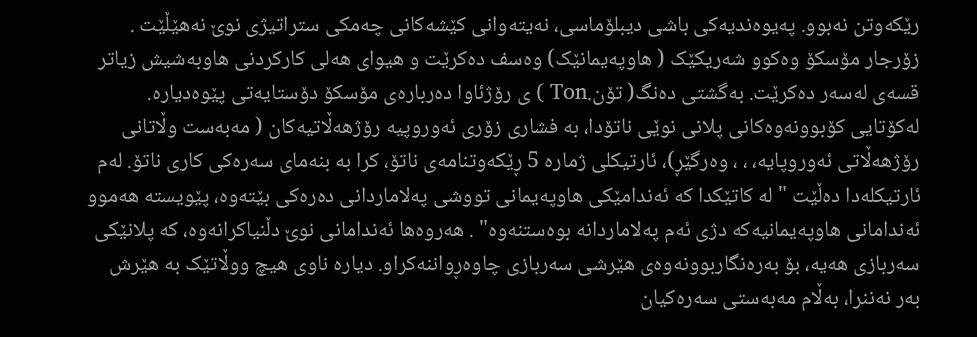رێکەوتن نەبوو. پەیوەندیەکی باشی دیبلۆماسی، نەیتەوانی کێشەکانی چەمکی ستراتیژی نوێ نەهێڵێت . زۆرجار مۆسکۆ وەکوو شەریکێک ( هاوپەیمانێک) وەسف دەکرێت و هیوای هەلی کارکردنی هاوبەشیش زیاتر قسەی لەسەر دەکرێت. بەگشتی دەنگ( تۆن.Ton ) ی رۆژئاوا دەربارەی مۆسکۆ دۆستایەتی پێوەدیارە.
لەکۆتایی کۆبوونەوەکانی پلانی نوێی ناتۆدا، بە فشاری زۆری ئەوروپیە رۆژهەڵاتیەکان ( مەبەست وڵاتانی رۆژهەڵاتی ئەوروپایە، ، ، وەرگێڕ)، ئارتیکلی ژمارە 5 ڕێکەوتنامەی ناتۆ، کرا بە بنەمای سەرەکی کاری ناتۆ. لەم ئارتیکلەدا دەڵێت " لە کاتێکدا کە ئەندامێکی هاوپەیمانی تووشی پەلاماردانی دەرەکی بێتەوە، پێویستە هەموو ئەندامانی هاوپەیمانیەکە دژی ئەم پەلاماردانە بوەستنەوە" . هەروەها ئەندامانی نوێ دڵنیاکرانەوە، کە پلانێکی سەربازی هەیە، بۆ بەرەنگاربوونەوەی هێرشی سەربازی چاوەڕواننەکراو. دیارە ناوی هیچ ووڵاتێک بە هێرش بەر نەننرا، بەڵام مەبەستی سەرەکیان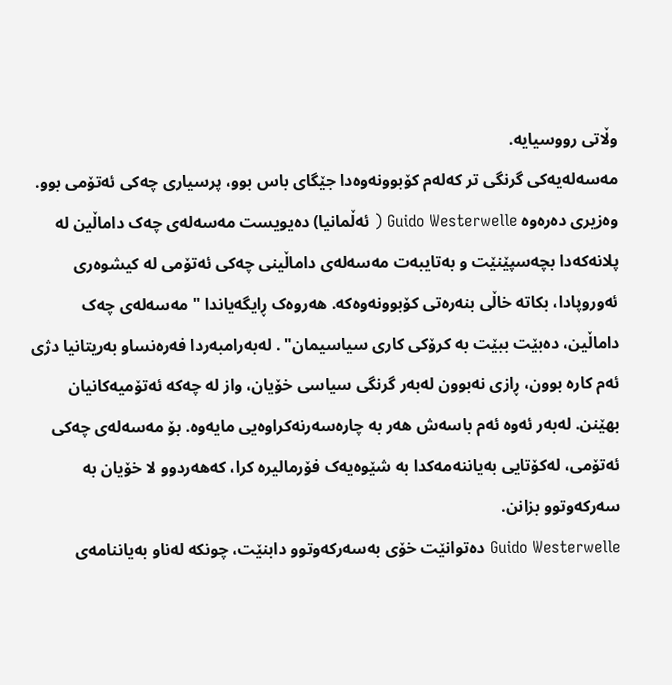وڵاتی رووسیایە.
مەسەلەیەکی گرنگی تر کەلەم کۆبوونەوەدا جێگای باس بوو، پرسیاری چەکی ئەتۆمی بوو. وەزیری دەرەوە Guido Westerwelle ( ئەڵمانیا) دەیویست مەسەلەی چەک داماڵین لە پلانەکەدا بچەسپێنێت و بەتایبەت مەسەلەی داماڵینی چەکی ئەتۆمی لە کیشوەری ئەوروپادا، بکاتە خاڵی بنەرەتی کۆبوونەوەکە. هەروەک ڕایگەیاندا " مەسەلەی چەک داماڵین، دەبێت ببێت بە کرۆکی کاری سیاسیمان" . لەبەرامبەردا فەرەنساو بەریتانیا دژی ئەم کارە بوون، ڕازی نەبوون لەبەر گرنگی سیاسی خۆیان، واز لە چەکە ئەتۆمیەکانیان بهێنن. لەبەر ئەوە ئەم باسەش هەر بە چارەسەرنەکراوەیی مایەوە. بۆ مەسەلەی چەکی ئەتۆمی، لەکۆتایی بەیاننەمەکدا بە شێوەیەک فۆرمالیرە کرا، کەهەردوو لا خۆیان بە سەرکەوتوو بزانن.
Guido Westerwelle دەتوانێت خۆی بەسەرکەوتوو دابنێت، چونکە لەناو بەیاننامەی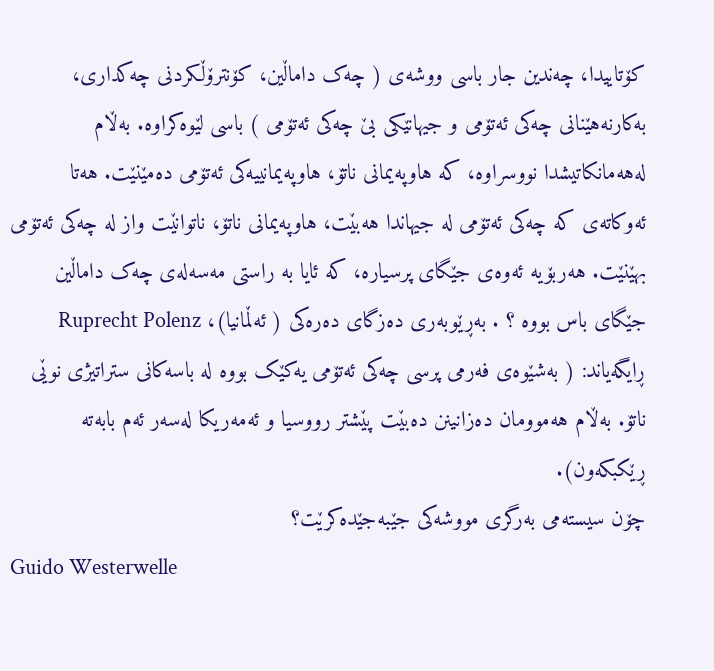کۆتاییدا، چەندین جار باسی ووشەی ( چەک داماڵین، کۆنترۆڵکردنی چەکداری، بەکارنەهێنانی چەکی ئەتۆمی و جیهانێکی بێ چەکی ئەتۆمی ) باسی لێوەکراوە. بەڵام لەهەمانکاتیشدا نووسراوە، کە هاوپەیمانی ناتۆ، هاوپەیمانییەکی ئەتۆمی دەمێنێت. هەتا ئەوکاتەی کە چەکی ئەتۆمی لە جیهاندا هەبێت، هاوپەیمانی ناتۆ، ناتوانێت واز لە چەکی ئەتۆمی بهێنێت. هەربۆیە ئەوەی جێگای پرسیارە، کە ئایا بە راستی مەسەلەی چەک داماڵین جێگای باس بووە ؟ . بەڕێوبەری دەزگای دەرەکی ( ئەڵمانیا)، Ruprecht Polenz ڕایگەیاند: ( بەشێوەی فەرمی پرسی چەکی ئەتۆمی یەکێک بووە لە باسەکانی ستراتیژی نوێی ناتۆ. بەڵام هەموومان دەزانینن دەبێت پێشتر رووسیا و ئەمەریکا لەسەر ئەم بابەتە ڕێکبکەون).
چۆن سیستەمی بەرگری مووشەکی جێبەجێدەکرێت؟
Guido Westerwelle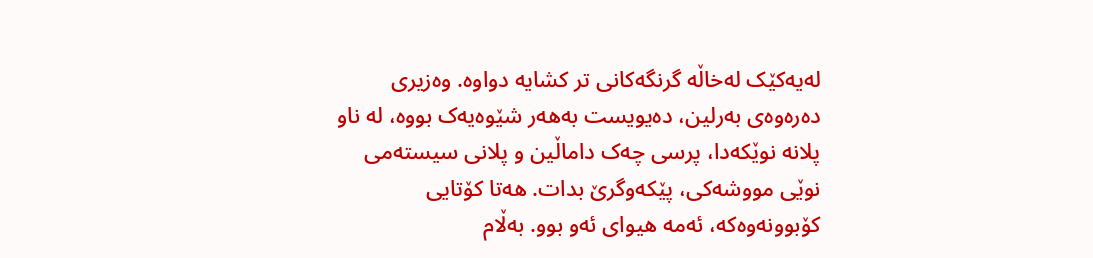لەیەکێک لەخاڵە گرنگەکانی تر کشایە دواوە. وەزیری دەرەوەی بەرلین، دەیویست بەهەر شێوەیەک بووە، لە ناو پلانە نوێکەدا، پرسی چەک داماڵین و پلانی سیستەمی نوێی مووشەکی، پێکەوگرێ بدات. هەتا کۆتایی کۆبوونەوەکە، ئەمە هیوای ئەو بوو. بەڵام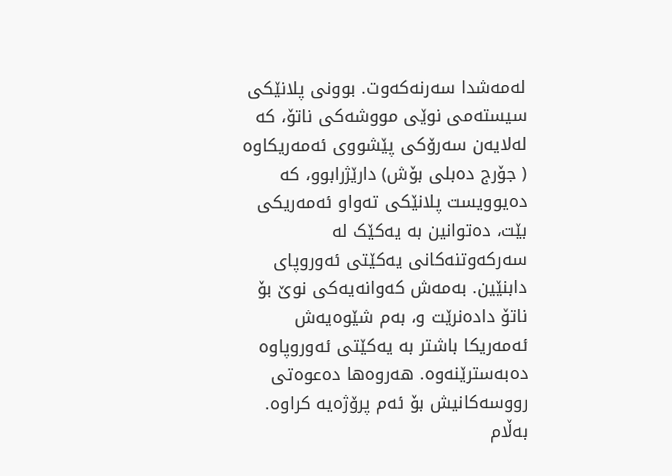لەمەشدا سەرنەکەوت. بوونی پلانێکی سیستەمی نوێی مووشەکی ناتۆ، کە لەلایەن سەرۆکی پێشووی ئەمەریکاوە ( جۆرج دەبلی بۆش) دارێژرابوو، کە دەیوویست پلانێکی تەواو ئەمەریکی بێت، دەتوانین بە یەکێک لە سەرکەوتنەکانی یەکێتی ئەوروپای دابنێین. بەمەش کەوانەیەکی نوێ بۆ ناتۆ دادەنرێت و، بەم شێوەیەش ئەمەریکا باشتر بە یەکێتی ئەوروپاوە دەبەسترێنەوە. هەروەها دەعوەتی رووسەکانیش بۆ ئەم پرۆژەیە کراوە. بەڵام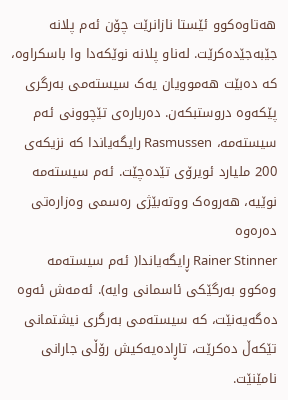هەتاوەکوو ئێستا نازانرێت چۆن ئەم پلانە جێبەجێدەکرێت. لەناو پلانە نوێکەدا وا باسکراوە، کە دەبێت هەموویان یەک سیستەمی بەرگری پێکەوە دروستبکەن. دەربارەی تێچوونی ئەم سیستەمە، Rasmussen رایگەیاندا کە نزیکەی 200 ملیارد ئویرۆی تێدەچێت. ئەم سیستەمە نوێیە، هەروەک ووتەبێژی رەسمی وەزارەتی دەرەوە
Rainer Stinner ڕایگەیاندا( ئەم سیستەمە وەکوو بەرگێکی ئاسمانی وایە). ئەمەش ئەوە دەگەیەنێت، کە سیستەمی بەرگری نیشتمانی تێکەڵ دەکرێت، تاڕادەیەکیش رۆڵی جارانی نامێنێت.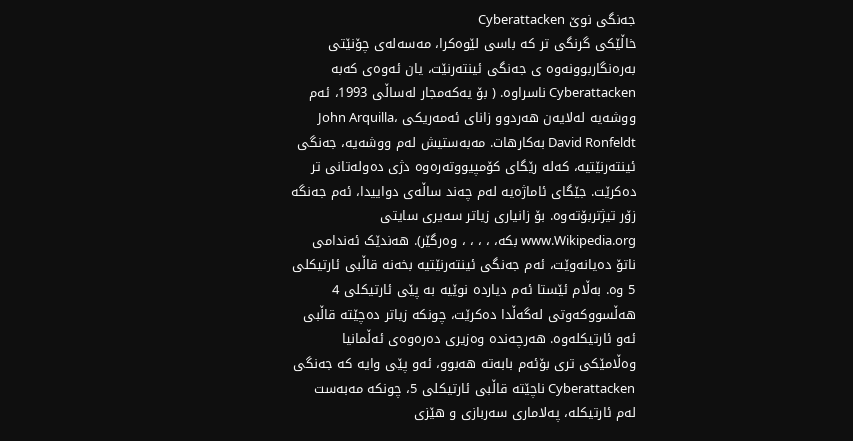جەنگی نوێ Cyberattacken
خاڵێکی گرنگی تر کە باسی لێوەکرا، مەسەلەی چۆنێتی بەرەنگاربوونەوە ی جەنگی ئینتەرنێت، یان ئەوەی کەبە Cyberattacken ناسراوە. ( بۆ یەکەمجار لەساڵی 1993، ئەم ووشەیە لەلایەن هەردوو زانای ئەمەریکی John Arquilla، David Ronfeldt بەکارهات. مەبەستیش لەم ووشەیە، جەنگی ئینتەرنێتیە، کەلە رێگای کۆمپیووتەرەوە دژی دەولەتانی تر دەکرێت. جێگای ئاماژەیە لەم چەند ساڵەی دواییدا، ئەم جەنگە زۆر تیژتربۆتەوە. بۆ زانیاری زیاتر سەیری سایتی www.Wikipedia.org بکە، ، ، ، ، وەرگێر). هەندێک ئەندامی ناتۆ دەیانەوێت، ئەم جەنگی ئینتەرنێتیە بخەنە قاڵبی ئارتیکلی 5 وە. بەڵام ئێستا ئەم دیاردە نوێیە بە پێی ئارتیکلی 4 هەڵسووکەوتی لەگەڵدا دەکرێت، چونکە زیاتر دەچێتە قاڵبی ئەو ئارتیکلەوە. هەرچەندە وەزیری دەرەوەی ئەڵمانیا وەڵامێکی تری بۆئەم بابەتە هەبوو، ئەو پێی وایە کە جەنگی Cyberattacken ناچێتە قاڵبی ئارتیکلی 5، چونکە مەبەست لەم ئارتیکلە، پەلاماری سەربازی و هێزی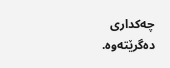چەکداری دەگرێتەوە.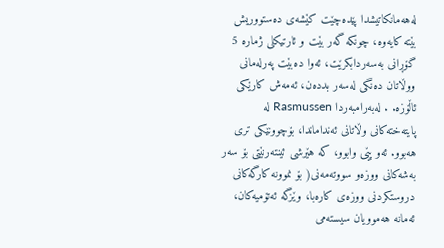لەهەمانکاتیشدا پێدەچێت کێشەی دەستووریش بێتە کایەوە، چونکە گەر بێت و ئارتیکلی ژمارە 5 گۆڕانی بەسەردابکرێت، ئەوا دەبێت پەرلەمانی ووڵاتان دەنگی لەسەر بددەن، ئەمەش کارێکی ئاڵۆزە. . لەبەرامبەردا Rasmussen لە پایتەختەکانی وڵاتانی ئەنداماندا، بۆچوونێکی تری هەبوو. ئەو پێی وابوو، کە هێرشی ئینتەرنێتی بۆ سەر بەشەکانی ووزەو سووتەمەنی( بۆ نموونە کارگەکانی دروستکردنی ووزەی کارەبا، وێزگە ئەتۆمیەکان، ئەمانە هەموویان سیستەمی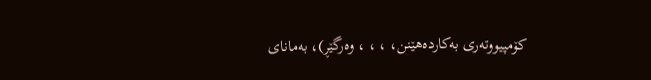کۆمپیووتەری بەکاردەهێنن، ، ، ، وەرگێڕ)، بەمانای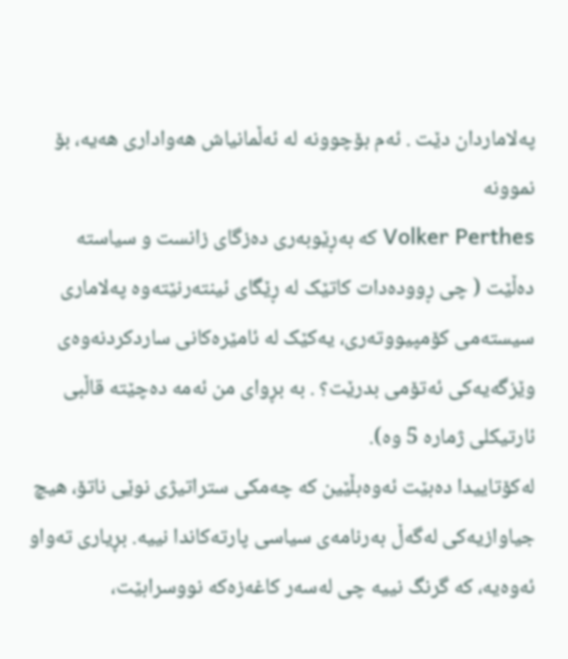پەلاماردان دێت . ئەم بۆچوونە لە ئەڵمانیاش هەواداری هەیە، بۆ نموونە
Volker Perthes کە بەڕێوبەری دەزگای زانست و سیاستە دەڵێت ( چی ڕوودەدات کاتێک لە ڕێگای ئینتەرنێتەوە پەلاماری سیستەمی کۆمپیووتەری، یەکێک لە ئامێرەکانی ساردکردنەوەی وێزگەیەکی ئەتۆمی بدرێت؟ . بە بڕوای من ئەمە دەچێتە قاڵبی ئارتیکلی ژمارە 5 وە).
لەکۆتاییدا دەبێت ئەوەبڵێین کە چەمکی ستراتیژی نوێی ناتۆ، هیچ جیاوازیەکی لەگەڵ بەرنامەی سیاسی پارتەکاندا نییه. بڕیاری تەواو ئەوەیە، کە گرنگ نییە چی لەسەر کاغەزەکە نووسرابێت،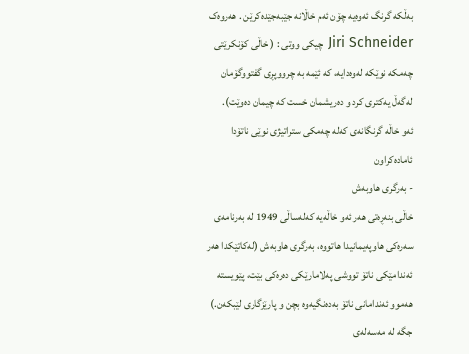بەڵکە گرنگ ئەوەیە چۆن ئەم خاڵانە جێبەجێدەکرێن . هەروەک Jiri Schneider چیکی ووتی : ( خاڵی کۆنکرێتی چەمکە نوێکە لەوەدایە، کە ئێمە بە چرووپڕی گفتووگۆمان لەگەڵ یەکتری کرد و دەریشمان خست کە چیمان دەوێت).
ئەو خاڵە گرنگانەی کەلە چەمکی ستراتیژی نوێی ناتۆدا ئامادەکراون
- بەرگری هاوبەش
خاڵی بنەڕەتی هەر ئەو خاڵەیە کەلەساڵی 1949 لە بەرنامەی سەرەکی هاوپەیمانیدا هاتووە، بەرگری هاوبەش (لەکاتێکدا هەر ئەندامێکی ناتۆ تووشی پەلامارێکی دەرەکی بێت، پێویستە هەموو ئەندامانی ناتۆ بەدەنگیەوە بچن و پارێزگاری لێبکەن.) جگە لە مەسەلەی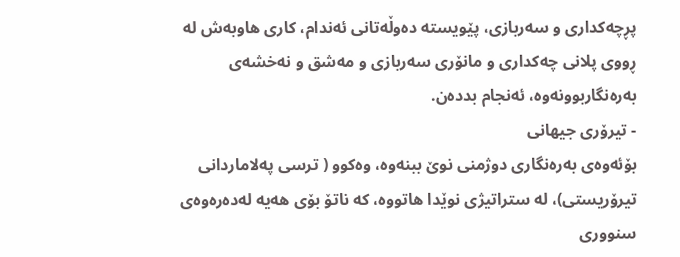پڕچەکداری و سەربازی، پێویستە دەوڵەتانی ئەندام، کاری هاوبەش لە ڕووی پلانی چەکداری و مانۆری سەربازی و مەشق و نەخشەی بەرەنگاربوونەوە، ئەنجام بددەن.
- تیرۆری جیهانی
بۆئەوەی بەرەنگاری دوژمنی نوێ ببنەوە، وەکوو ( ترسی پەلاماردانی تیرۆریستی)، لە ستراتیژی نوێدا هاتووە، کە ناتۆ بۆی هەیە لەدەرەوەی سنووری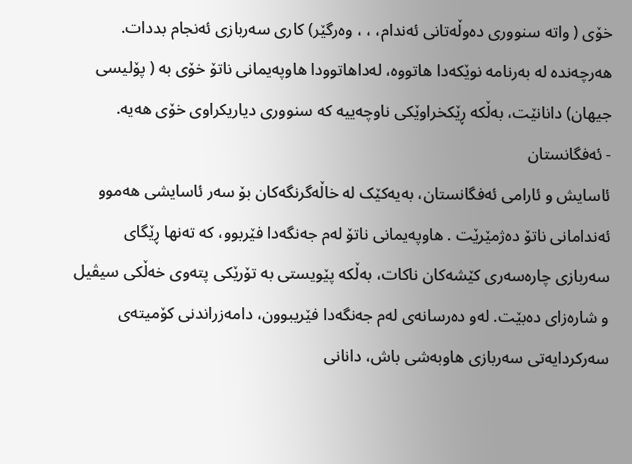خۆی ( واتە سنووری دەوڵەتانی ئەندام، ، ، وەرگێر) کاری سەربازی ئەنجام بددات. هەرچەندە لە بەرنامە نوێکەدا هاتووە، لەداهاتوودا هاوپەیمانی ناتۆ خۆی بە ( پۆلیسی جیهان) دانانێت، بەڵکە ڕێکخراوێکی ناوچەییە کە سنووری دیاریکراوی خۆی هەیە.
- ئەفگانستان
ئاسایش و ئارامی ئەفگانستان، بەیەکێک لە خاڵەگرنگەکان بۆ سەر ئاسایشی هەموو ئەندامانی ناتۆ دەژمێرێت . هاوپەیمانی ناتۆ لەم جەنگەدا فێربوو، کە تەنها ڕێگای سەربازی چارەسەری کێشەکان ناکات، بەڵکە پێویستی بە تۆرێکی پتەوی خەڵکی سیڤیل و شارەزای دەبێت. لەو دەرسانەی لەم جەنگەدا فێریبوون، دامەزراندنی کۆمیتەی سەرکردایەتی سەربازی هاوبەشی باش، دانانی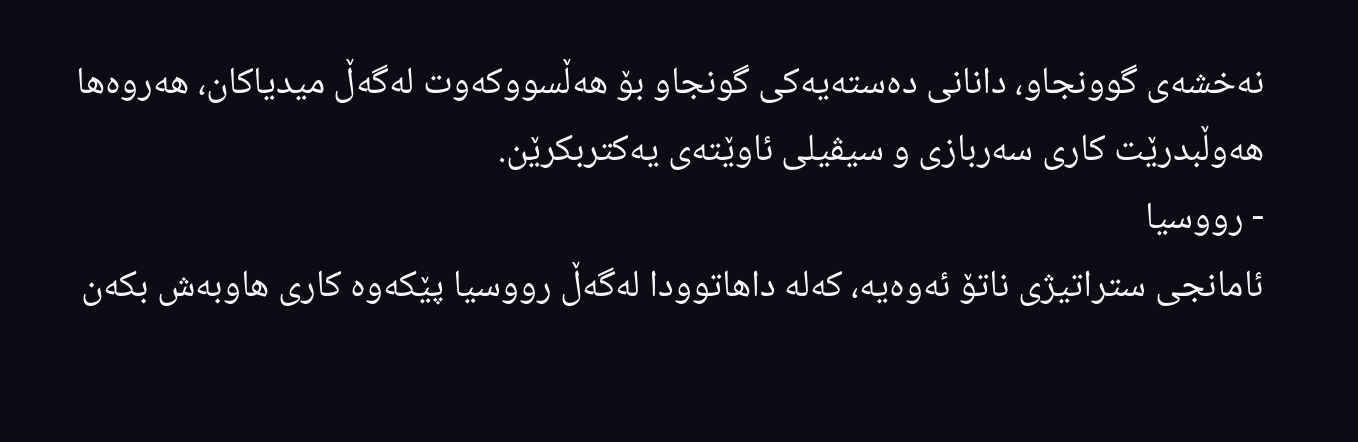نەخشەی گوونجاو، دانانی دەستەیەکی گونجاو بۆ هەڵسووکەوت لەگەڵ میدیاکان، هەروەها هەوڵبدرێت کاری سەربازی و سیڤیلی ئاوێتەی یەکتربکرێن.
- رووسیا
ئامانجی ستراتیژی ناتۆ ئەوەیە، کەلە داهاتوودا لەگەڵ رووسیا پێکەوە کاری هاوبەش بکەن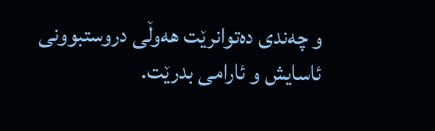و چەندی دەتوانرێت هەوڵی دروستبوونی ئاسایش و ئارامی بدرێت.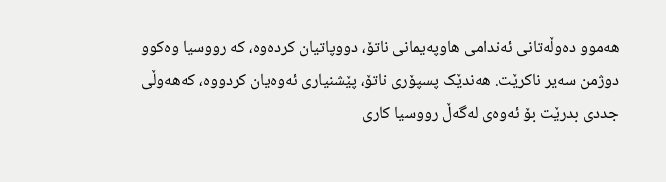هەموو دەوڵەتانی ئەندامی هاوپەیمانی ناتۆ، دووپاتیان کردەوە، کە رووسیا وەکوو دوژمن سەیر ناکرێت. هەندێک پسپۆری ناتۆ، پێشنیاری ئەوەیان کردووە، کەهەوڵی جددی بدرێت بۆ ئەوەی لەگەڵ رووسیا کاری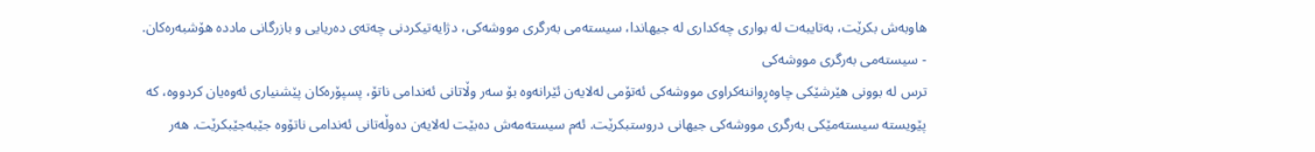هاوبەش بکرێت، بەتایبەت لە بواری چەکداری لە جیهاندا، سیستەمی بەرگری مووشەکی، دژایەتیکردنی چەتەی دەریایی و بازرگانی ماددە هۆشبەرەکان.
- سیستەمی بەرگری مووشەکی
ترس لە بوونی هێرشێکی چاوەڕواننەکراوی مووشەکی ئەتۆمی لەلایەن ئێرانەوە بۆ سەر وڵاتانی ئەندامی ناتۆ، پسپۆرەکان پێشنیاری ئەوەیان کردووە، کە پێویستە سیستەمێکی بەرگری مووشەکی جیهانی دروستبکرێت. ئەم سیستەمەش دەبێت لەلایەن دەوڵەتانی ئەندامی ناتۆوە جێبەجێبکرێت. هەر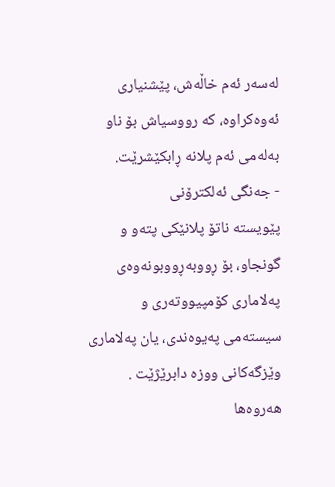لەسەر ئەم خاڵەش، پێشنیاری ئەوەکراوە، کە رووسیاش بۆ ناو بەلەمی ئەم پلانە ڕابکێشرێت.
- جەنگی ئەلکترۆنی
پێویستە ناتۆ پلانێکی پتەو و گونجاو، بۆ ڕووبەڕووبونەوەی پەلاماری کۆمپیووتەری و سیستەمی پەیوەندی، یان پەلاماری وێزگەکانی ووزە دابرێژێت . هەروەها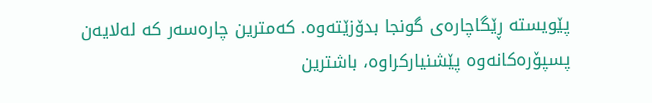پێویستە ڕێگاچارەی گونجا بدۆزێتەوە. کەمترین چارەسەر کە لەلایەن پسپۆرەکانەوە پێشنیارکراوە، باشترین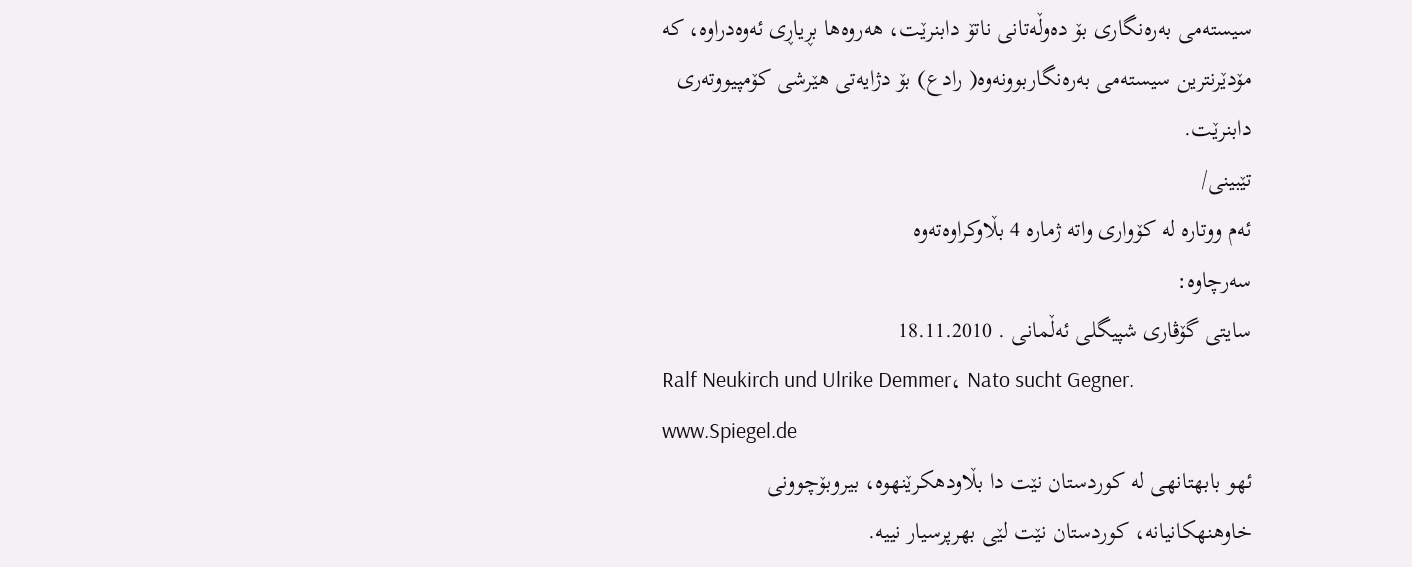سیستەمی بەرەنگاری بۆ دەوڵەتانی ناتۆ دابنرێت، هەروەها بڕیاڕی ئەوەدراوە، کە مۆدێرنترین سیستەمی بەرەنگاربوونەوە( رادع) بۆ دژایەتی هێرشی کۆمپیووتەری دابنرێت.
تێبینی/
ئەم ووتارە لە کۆواری واتە ژمارە 4 بڵاوکراوەتەوە
سەرچاوە:
سایتی گۆڤاری شپیگلی ئەڵمانی . 18.11.2010
Ralf Neukirch und Ulrike Demmer، Nato sucht Gegner. www.Spiegel.de
ئهو بابهتانهی له کوردستان نێت دا بڵاودهکرێنهوه، بیروبۆچوونی خاوهنهکانیانه، کوردستان نێت لێی بهرپرسیار نییه.